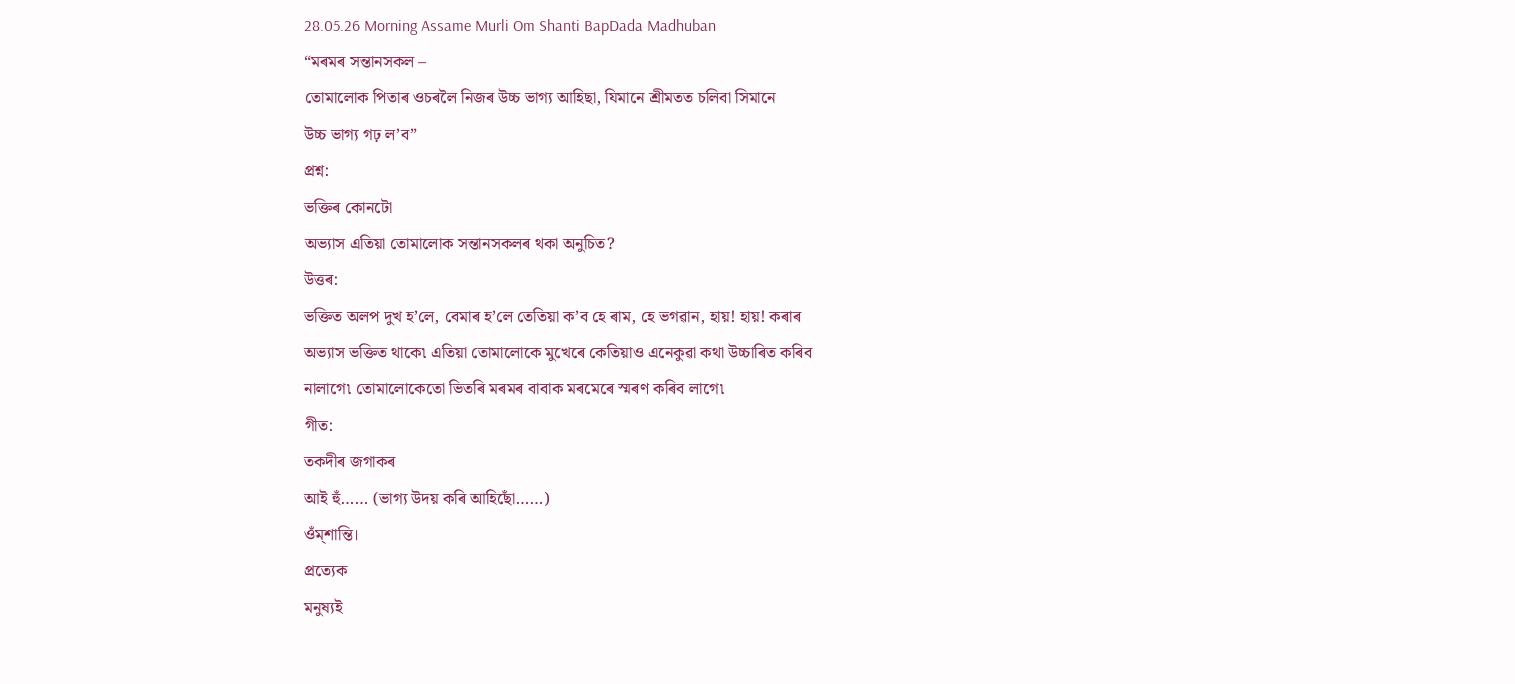28.05.26 Morning Assame Murli Om Shanti BapDada Madhuban
“মৰমৰ সন্তানসকল –
তোমালোক পিতাৰ ওচৰলৈ নিজৰ উচ্চ ভাগ্য আহিছা, যিমানে শ্ৰীমতত চলিবা সিমানে
উচ্চ ভাগ্য গঢ় ল’ব”
প্ৰশ্ন:
ভক্তিৰ কোনটো
অভ্যাস এতিয়া তোমালোক সন্তানসকলৰ থকা অনুচিত?
উত্তৰ:
ভক্তিত অলপ দুখ হ’লে, বেমাৰ হ’লে তেতিয়া ক’ব হে ৰাম, হে ভগৱান, হায়! হায়! কৰাৰ
অভ্যাস ভক্তিত থাকে৷ এতিয়া তোমালোকে মুখেৰে কেতিয়াও এনেকুৱা কথা উচ্চাৰিত কৰিব
নালাগে৷ তোমালোকেতো ভিতৰি মৰমৰ বাবাক মৰমেৰে স্মৰণ কৰিব লাগে৷
গীত:
তকদীৰ জগাকৰ
আই হুঁ…… (ভাগ্য উদয় কৰি আহিছোঁ……)
ওঁম্শান্তি।
প্ৰত্যেক
মনুষ্যই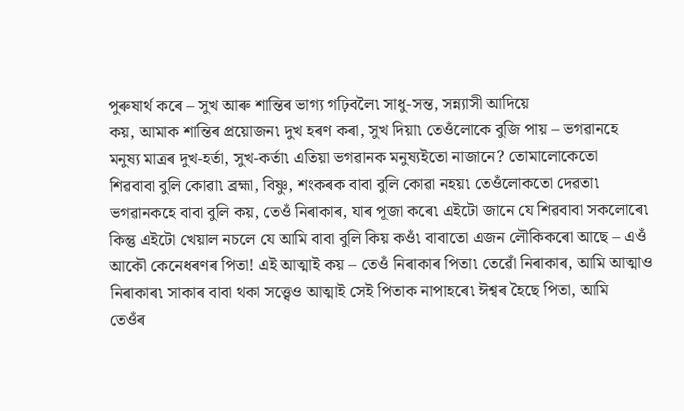পুৰুষার্থ কৰে – সুখ আৰু শান্তিৰ ভাগ্য গঢ়িবলৈ৷ সাধু-সন্ত, সন্ন্যাসী আদিয়ে
কয়, আমাক শান্তিৰ প্ৰয়োজন৷ দুখ হৰণ কৰা, সুখ দিয়া৷ তেওঁলোকে বুজি পায় – ভগৱানহে
মনুষ্য মাত্ৰৰ দুখ-হর্তা, সুখ-কর্তা৷ এতিয়া ভগৱানক মনুষ্যইতো নাজানে? তোমালোকেতো
শিৱবাবা বুলি কোৱা৷ ব্ৰহ্মা, বিষ্ণু, শংকৰক বাবা বুলি কোৱা নহয়৷ তেওঁলোকতো দেৱতা৷
ভগৱানকহে বাবা বুলি কয়, তেওঁ নিৰাকাৰ, যাৰ পূজা কৰে৷ এইটো জানে যে শিৱবাবা সকলোৰে৷
কিন্তু এইটো খেয়াল নচলে যে আমি বাবা বুলি কিয় কওঁ৷ বাবাতো এজন লৌকিকৰো আছে – এওঁ
আকৌ কেনেধৰণৰ পিতা! এই আত্মাই কয় – তেওঁ নিৰাকাৰ পিতা৷ তেৱোঁ নিৰাকাৰ, আমি আত্মাও
নিৰাকাৰ৷ সাকাৰ বাবা থকা সত্ত্বেও আত্মাই সেই পিতাক নাপাহৰে৷ ঈশ্বৰ হৈছে পিতা, আমি
তেওঁৰ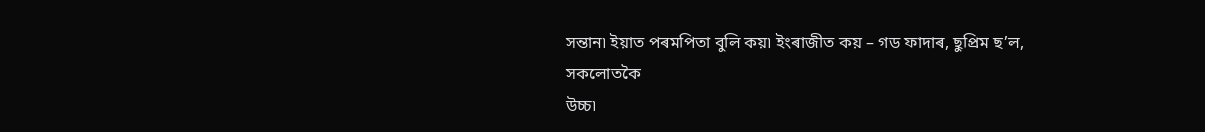সন্তান৷ ইয়াত পৰমপিতা বুলি কয়৷ ইংৰাজীত কয় – গড ফাদাৰ, ছুপ্ৰিম ছ’ল, সকলোতকৈ
উচ্চ৷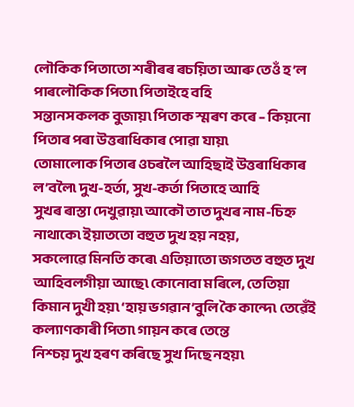লৌকিক পিতাতো শৰীৰৰ ৰচয়িতা আৰু তেওঁ হ’ল পাৰলৌকিক পিতা৷ পিতাইহে বহি
সন্তানসকলক বুজায়৷ পিতাক স্মৰণ কৰে – কিয়নো পিতাৰ পৰা উত্তৰাধিকাৰ পোৱা যায়৷
তোমালোক পিতাৰ ওচৰলৈ আহিছাই উত্তৰাধিকাৰ ল’বলৈ৷ দুখ-হর্তা, সুখ-কর্তা পিতাহে আহি
সুখৰ ৰাস্তা দেখুৱায়৷ আকৌ তাত দুখৰ নাম-চিহ্ন নাথাকে৷ ইয়াততো বহুত দুখ হয় নহয়,
সকলোৱে মিনতি কৰে৷ এতিয়াতো জগতত বহুত দুখ আহিবলগীয়া আছে৷ কোনোবা মৰিলে, তেতিয়া
কিমান দুখী হয়৷ ‘হায় ভগৱান’বুলি কৈ কান্দে৷ তেৱেঁই কল্যাণকাৰী পিতা৷ গায়ন কৰে তেন্তে
নিশ্চয় দুখ হৰণ কৰিছে সুখ দিছে নহয়৷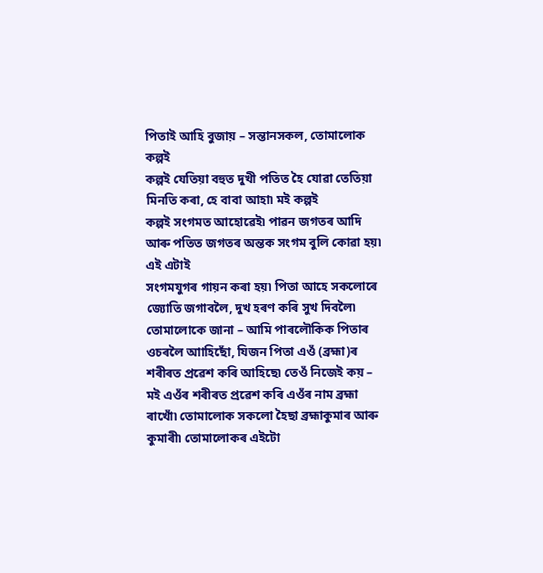পিতাই আহি বুজায় – সন্তানসকল, তোমালোক কল্পই
কল্পই যেতিয়া বহুত দুখী পতিত হৈ যোৱা তেতিয়া মিনতি কৰা, হে বাবা আহা৷ মই কল্পই
কল্পই সংগমত আহোৱেই৷ পাৱন জগতৰ আদি আৰু পতিত জগতৰ অন্তক সংগম বুলি কোৱা হয়৷ এই এটাই
সংগমযুগৰ গায়ন কৰা হয়৷ পিতা আহে সকলোৰে জ্যোতি জগাবলৈ, দুখ হৰণ কৰি সুখ দিবলৈ৷
তোমালোকে জানা – আমি পাৰলৌকিক পিতাৰ ওচৰলৈ আাহিছোঁ, যিজন পিতা এওঁ (ব্ৰহ্মা)ৰ
শৰীৰত প্ৰৱেশ কৰি আহিছে৷ তেওঁ নিজেই কয় – মই এওঁৰ শৰীৰত প্ৰৱেশ কৰি এওঁৰ নাম ব্ৰহ্মা
ৰাখোঁ৷ তোমালোক সকলো হৈছা ব্ৰহ্মাকুমাৰ আৰু কুমাৰী৷ তোমালোকৰ এইটো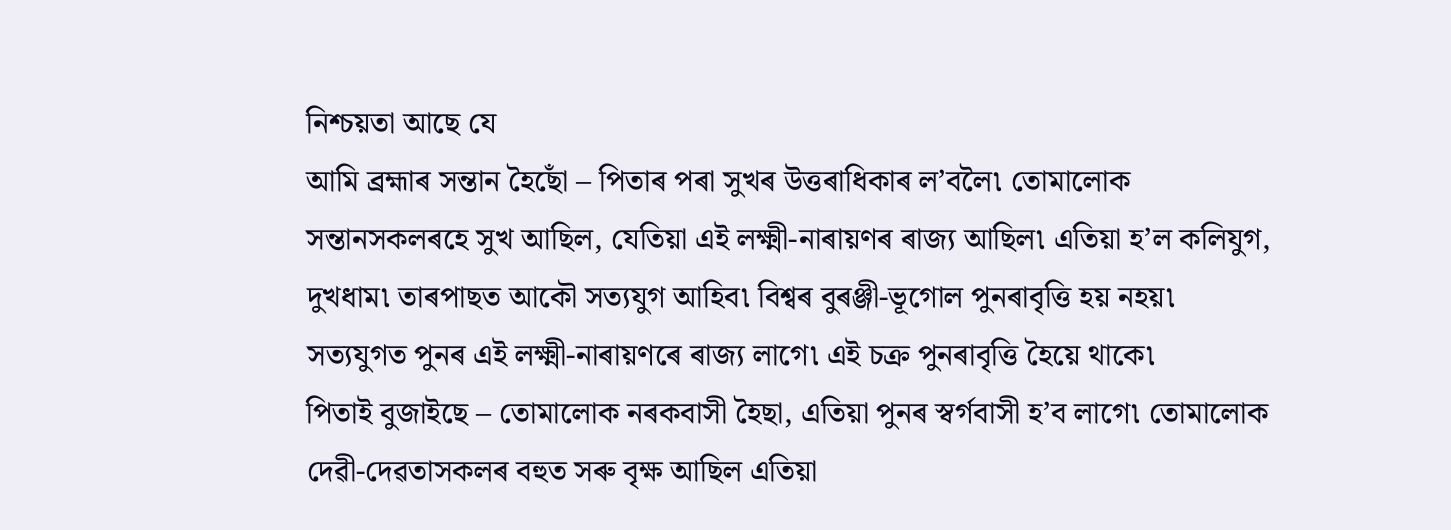নিশ্চয়তা আছে যে
আমি ব্ৰহ্মাৰ সন্তান হৈছোঁ – পিতাৰ পৰা সুখৰ উত্তৰাধিকাৰ ল’বলৈ৷ তোমালোক
সন্তানসকলৰহে সুখ আছিল, যেতিয়া এই লক্ষ্মী-নাৰায়ণৰ ৰাজ্য আছিল৷ এতিয়া হ’ল কলিযুগ,
দুখধাম৷ তাৰপাছত আকৌ সত্যযুগ আহিব৷ বিশ্বৰ বুৰঞ্জী-ভূগোল পুনৰাবৃত্তি হয় নহয়৷
সত্যযুগত পুনৰ এই লক্ষ্মী-নাৰায়ণৰে ৰাজ্য লাগে৷ এই চক্ৰ পুনৰাবৃত্তি হৈয়ে থাকে৷
পিতাই বুজাইছে – তোমালোক নৰকবাসী হৈছা, এতিয়া পুনৰ স্বর্গবাসী হ’ব লাগে৷ তোমালোক
দেৱী-দেৱতাসকলৰ বহুত সৰু বৃক্ষ আছিল এতিয়া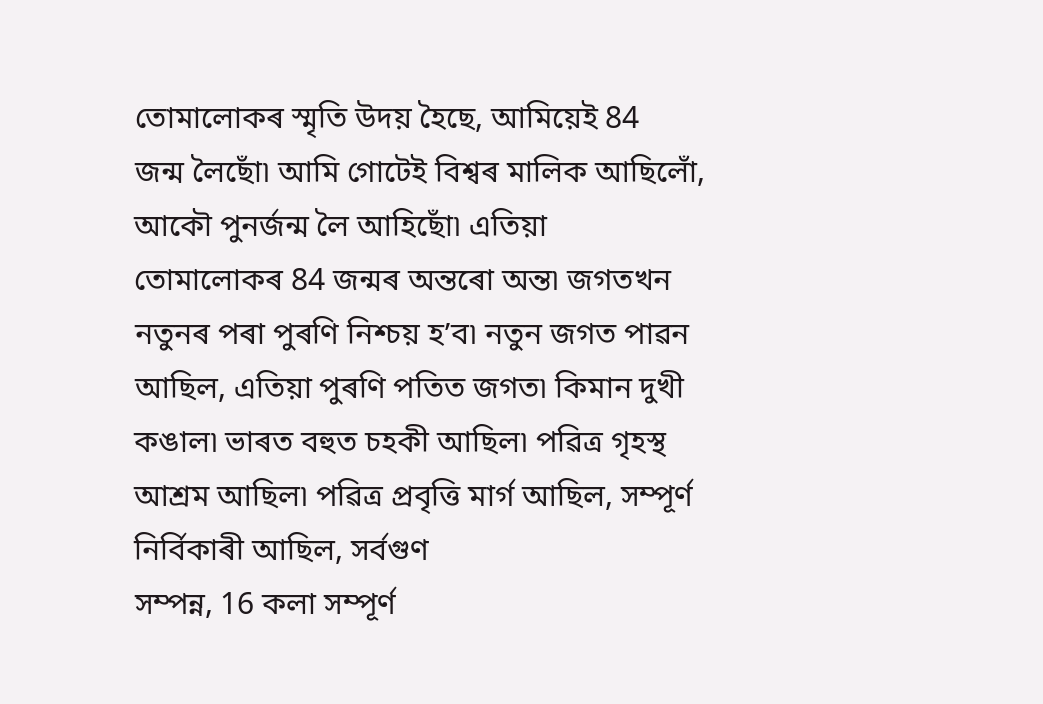তোমালোকৰ স্মৃতি উদয় হৈছে, আমিয়েই 84
জন্ম লৈছোঁ৷ আমি গোটেই বিশ্বৰ মালিক আছিলোঁ, আকৌ পুনর্জন্ম লৈ আহিছোঁ৷ এতিয়া
তোমালোকৰ 84 জন্মৰ অন্তৰো অন্ত৷ জগতখন নতুনৰ পৰা পুৰণি নিশ্চয় হ’ব৷ নতুন জগত পাৱন
আছিল, এতিয়া পুৰণি পতিত জগত৷ কিমান দুখী কঙাল৷ ভাৰত বহুত চহকী আছিল৷ পৱিত্ৰ গৃহস্থ
আশ্ৰম আছিল৷ পৱিত্ৰ প্ৰবৃত্তি মার্গ আছিল, সম্পূর্ণ নির্বিকাৰী আছিল, সর্বগুণ
সম্পন্ন, 16 কলা সম্পূর্ণ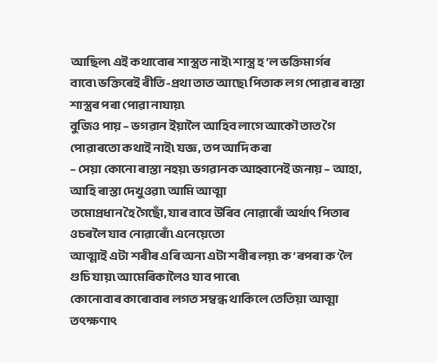আছিল৷ এই কথাবোৰ শাস্ত্ৰত নাই৷ শাস্ত্ৰ হ’ল ভক্তিমার্গৰ
বাবে৷ ভক্তিৰেই ৰীতি-প্ৰথা তাত আছে৷ পিতাক লগ পোৱাৰ ৰাস্তা শাস্ত্ৰৰ পৰা পোৱা নাযায়৷
বুজিও পায় – ভগৱান ইয়ালৈ আহিব লাগে আকৌ তাত গৈ পোৱাৰতো কথাই নাই৷ যজ্ঞ, তপ আদি কৰা
– সেয়া কোনো ৰাস্তা নহয়৷ ভগৱানক আহ্বানেই জনায় – আহা, আহি ৰাস্তা দেখুওৱা৷ আমি আত্মা
তমোপ্ৰধান হৈ গৈছোঁ, যাৰ বাবে উৰিব নোৱাৰোঁ অর্থাৎ পিতাৰ ওচৰলৈ যাব নোৱাৰোঁ৷ এনেয়েতো
আত্মাই এটা শৰীৰ এৰি অন্য এটা শৰীৰ লয়৷ ক’ৰপৰা ক’লৈ গুচি যায়৷ আমেৰিকালৈও যাব পাৰে৷
কোনোবাৰ কাৰোবাৰ লগত সম্বন্ধ থাকিলে তেতিয়া আত্মা তৎক্ষণাৎ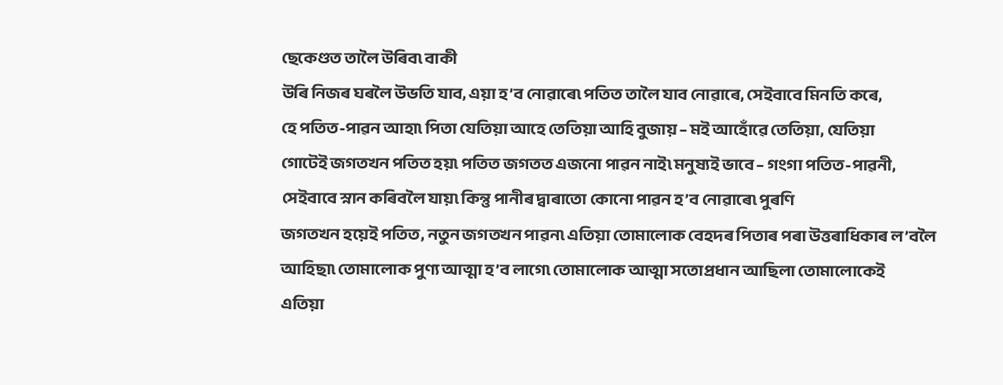ছেকেণ্ডত তালৈ উৰিব৷ বাকী
উৰি নিজৰ ঘৰলৈ উভতি যাব, এয়া হ’ব নোৱাৰে৷ পতিত তালৈ যাব নোৱাৰে, সেইবাবে মিনতি কৰে,
হে পতিত-পাৱন আহা৷ পিতা যেতিয়া আহে তেতিয়া আহি বুজায় – মই আহোঁৱে তেতিয়া, যেতিয়া
গোটেই জগতখন পতিত হয়৷ পতিত জগতত এজনো পাৱন নাই৷ মনুষ্যই ভাবে – গংগা পতিত-পাৱনী,
সেইবাবে স্নান কৰিবলৈ যায়৷ কিন্তু পানীৰ দ্বাৰাতো কোনো পাৱন হ’ব নোৱাৰে৷ পুৰণি
জগতখন হয়েই পতিত, নতুন জগতখন পাৱন৷ এতিয়া তোমালোক বেহদৰ পিতাৰ পৰা উত্তৰাধিকাৰ ল’বলৈ
আহিছা৷ তোমালোক পুণ্য আত্মা হ’ব লাগে৷ তোমালোক আত্মা সতোপ্ৰধান আছিলা তোমালোকেই
এতিয়া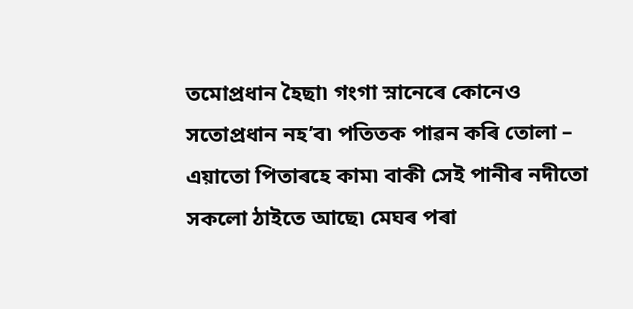তমোপ্ৰধান হৈছা৷ গংগা স্নানেৰে কোনেও সতোপ্ৰধান নহ’ব৷ পতিতক পাৱন কৰি তোলা –
এয়াতো পিতাৰহে কাম৷ বাকী সেই পানীৰ নদীতো সকলো ঠাইতে আছে৷ মেঘৰ পৰা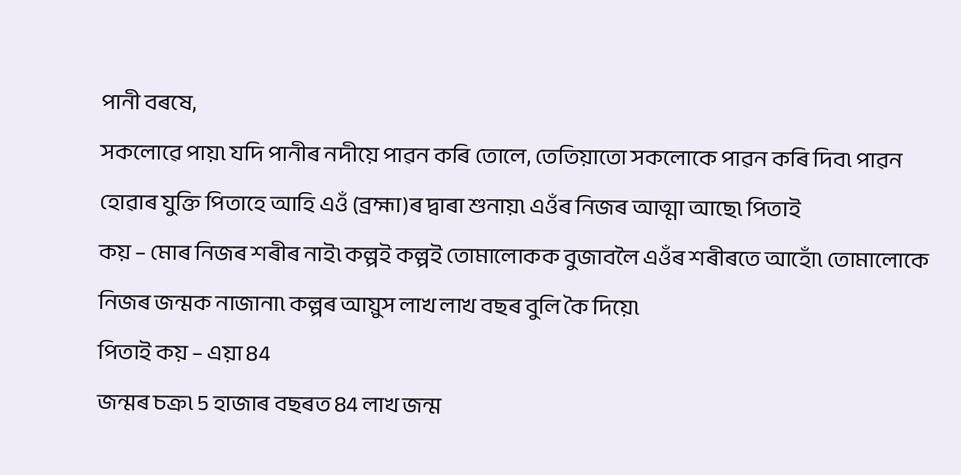পানী বৰষে,
সকলোৱে পায়৷ যদি পানীৰ নদীয়ে পাৱন কৰি তোলে, তেতিয়াতো সকলোকে পাৱন কৰি দিব৷ পাৱন
হোৱাৰ যুক্তি পিতাহে আহি এওঁ (ব্ৰহ্মা)ৰ দ্বাৰা শুনায়৷ এওঁৰ নিজৰ আত্মা আছে৷ পিতাই
কয় – মোৰ নিজৰ শৰীৰ নাই৷ কল্পই কল্পই তোমালোকক বুজাবলৈ এওঁৰ শৰীৰতে আহোঁ৷ তোমালোকে
নিজৰ জন্মক নাজানা৷ কল্পৰ আয়ুস লাখ লাখ বছৰ বুলি কৈ দিয়ে৷
পিতাই কয় – এয়া 84
জন্মৰ চক্ৰ৷ 5 হাজাৰ বছৰত 84 লাখ জন্ম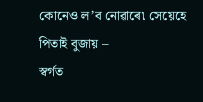কোনেও ল’ব নোৱাৰে৷ সেয়েহে পিতাই বুজায় –
স্বর্গত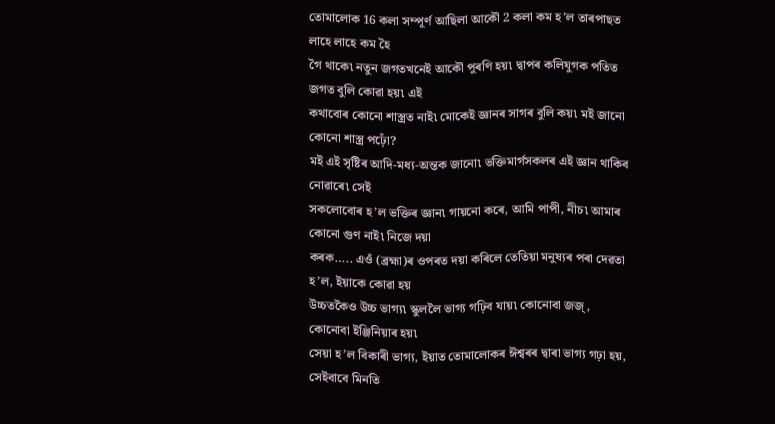তোমালোক 16 কলা সম্পূর্ণ আছিলা আকৌ 2 কলা কম হ’ল তাৰপাছত লাহে লাহে কম হৈ
গৈ থাকে৷ নতুন জগতখনেই আকৌ পুৰণি হয়৷ দ্বাপৰ কলিযুগক পতিত জগত বুলি কোৱা হয়৷ এই
কথাবোৰ কোনো শাস্ত্ৰত নাই৷ মোকেই জ্ঞানৰ সাগৰ বুলি কয়৷ মই জানো কোনো শাস্ত্ৰ পঢ়োঁ?
মই এই সৃষ্টিৰ আদি-মধ্য-অন্তক জানো৷ ভক্তিমার্গসকলৰ এই জ্ঞান থাকিব নোৱাৰে৷ সেই
সকলোবোৰ হ’ল ভক্তিৰ জ্ঞান৷ গায়নো কৰে, আমি পাপী, নীচ৷ আমাৰ কোনো গুণ নাই৷ নিজে দয়া
কৰক….. এওঁ (ব্ৰহ্মা)ৰ ওপৰত দয়া কৰিলে তেতিয়া মনুষ্যৰ পৰা দেৱতা হ’ল, ইয়াকে কোৱা হয়
উচ্চতকৈও উচ্চ ভাগ্য৷ স্কুললৈ ভাগ্য গঢ়িব যায়৷ কোনোবা জজ্, কোনোবা ইঞ্জিনিয়াৰ হয়৷
সেয়া হ’ল বিকাৰী ভাগ্য, ইয়াত তোমালোকৰ ঈশ্বৰৰ দ্বাৰা ভাগ্য গঢ়া হয়, সেইবাবে মিনতি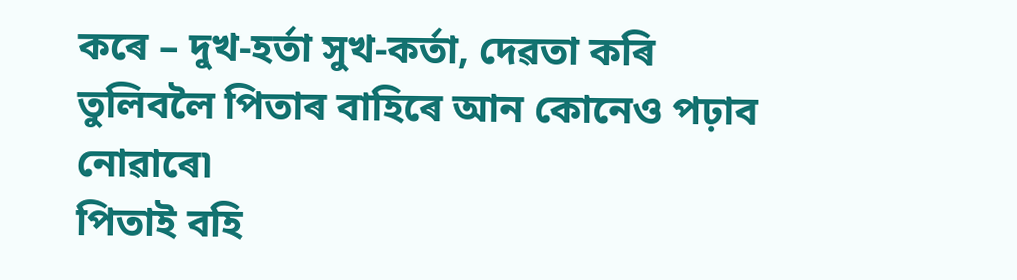কৰে – দুখ-হর্তা সুখ-কর্তা, দেৱতা কৰি তুলিবলৈ পিতাৰ বাহিৰে আন কোনেও পঢ়াব নোৱাৰে৷
পিতাই বহি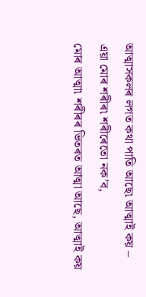আত্মাসকলৰ লগত কথা পাতি আছে৷ আত্মাই কয় – এয়া মোৰ শৰীৰ৷ শৰীৰেতো নক’ব,
মোৰ আত্মা৷ শৰীৰৰ ভিতৰত আত্মা আছে, আত্মাই কয়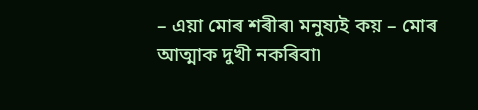– এয়া মোৰ শৰীৰ৷ মনুষ্যই কয় – মোৰ
আত্মাক দুখী নকৰিবা৷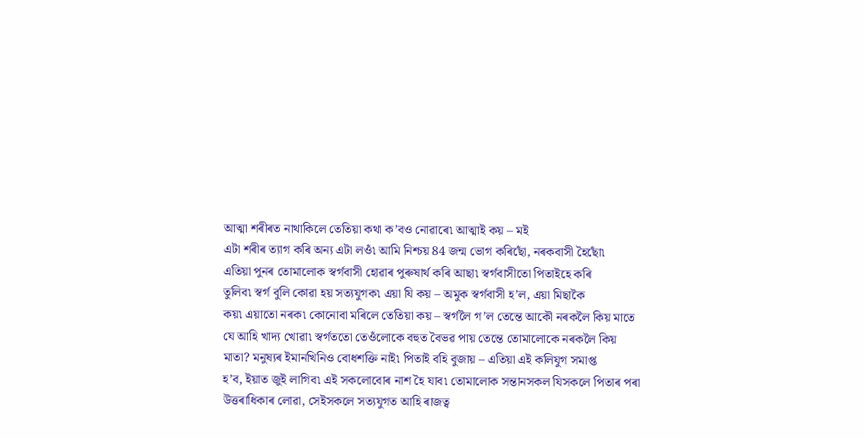আত্মা শৰীৰত নাথাকিলে তেতিয়া কথা ক’বও নোৱাৰে৷ আত্মাই কয় – মই
এটা শৰীৰ ত্যাগ কৰি অন্য এটা লওঁ৷ আমি নিশ্চয় 84 জন্ম ভোগ কৰিছোঁ, নৰকবাসী হৈছোঁ৷
এতিয়া পুনৰ তোমালোক স্বর্গবাসী হোৱাৰ পুৰুষার্থ কৰি আছা৷ স্বর্গবাসীতো পিতাইহে কৰি
তুলিব৷ স্বর্গ বুলি কোৱা হয় সত্যযুগক৷ এয়া যি কয় – অমুক স্বর্গবাসী হ’ল, এয়া মিছাকৈ
কয়৷ এয়াতো নৰক৷ কোনোবা মৰিলে তেতিয়া কয় – স্বর্গলৈ গ’ল তেন্তে আকৌ নৰকলৈ কিয় মাতে
যে আহি খাদ্য খোৱা৷ স্বর্গততো তেওঁলোকে বহুত বৈভৱ পায় তেন্তে তোমালোকে নৰকলৈ কিয়
মাতা? মনুষ্যৰ ইমানখিনিও বোধশক্তি নাই৷ পিতাই বহি বুজায় – এতিয়া এই কলিযুগ সমাপ্ত
হ’ব, ইয়াত জুই লাগিব৷ এই সকলোবোৰ নাশ হৈ যাব৷ তোমালোক সন্তানসকল যিসকলে পিতাৰ পৰা
উত্তৰাধিকাৰ লোৱা, সেইসকলে সত্যযুগত আহি ৰাজত্ব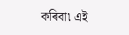কৰিবা৷ এই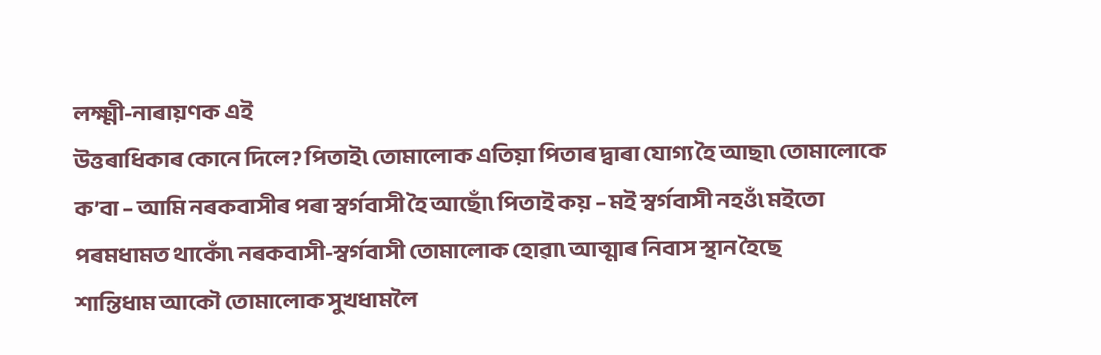লক্ষ্মী-নাৰায়ণক এই
উত্তৰাধিকাৰ কোনে দিলে? পিতাই৷ তোমালোক এতিয়া পিতাৰ দ্বাৰা যোগ্য হৈ আছা৷ তোমালোকে
ক’বা – আমি নৰকবাসীৰ পৰা স্বর্গবাসী হৈ আছোঁ৷ পিতাই কয় – মই স্বর্গবাসী নহওঁ৷ মইতো
পৰমধামত থাকোঁ৷ নৰকবাসী-স্বর্গবাসী তোমালোক হোৱা৷ আত্মাৰ নিবাস স্থান হৈছে
শান্তিধাম আকৌ তোমালোক সুখধামলৈ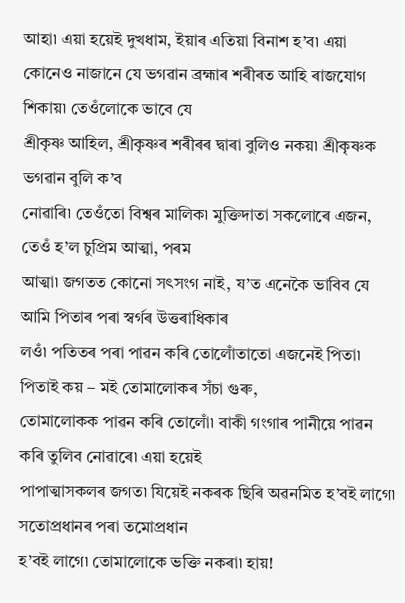আহা৷ এয়া হয়েই দুখধাম, ইয়াৰ এতিয়া বিনাশ হ’ব৷ এয়া
কোনেও নাজানে যে ভগৱান ব্ৰহ্মাৰ শৰীৰত আহি ৰাজযোগ শিকায়৷ তেওঁলোকে ভাবে যে
শ্ৰীকৃষ্ণ আহিল, শ্ৰীকৃষ্ণৰ শৰীৰৰ দ্বাৰা বুলিও নকয়৷ শ্ৰীকৃষ্ণক ভগৱান বুলি ক’ব
নোৱাৰি৷ তেওঁতো বিশ্বৰ মালিক৷ মুক্তিদাতা সকলোৰে এজন, তেওঁ হ’ল চুপ্ৰিম আত্মা, পৰম
আত্মা৷ জগতত কোনো সৎসংগ নাই, য’ত এনেকৈ ভাবিব যে আমি পিতাৰ পৰা স্বর্গৰ উত্তৰাধিকাৰ
লওঁ৷ পতিতৰ পৰা পাৱন কৰি তোলোঁতাতো এজনেই পিতা৷ পিতাই কয় – মই তোমালোকৰ সঁচা গুৰু,
তোমালোকক পাৱন কৰি তোলোঁ৷ বাকী গংগাৰ পানীয়ে পাৱন কৰি তুলিব নোৱাৰে৷ এয়া হয়েই
পাপাত্মাসকলৰ জগত৷ যিয়েই নকৰক ছিৰি অৱনমিত হ’বই লাগে৷ সতোপ্ৰধানৰ পৰা তমোপ্ৰধান
হ’বই লাগে৷ তোমালোকে ভক্তি নকৰা৷ হায়!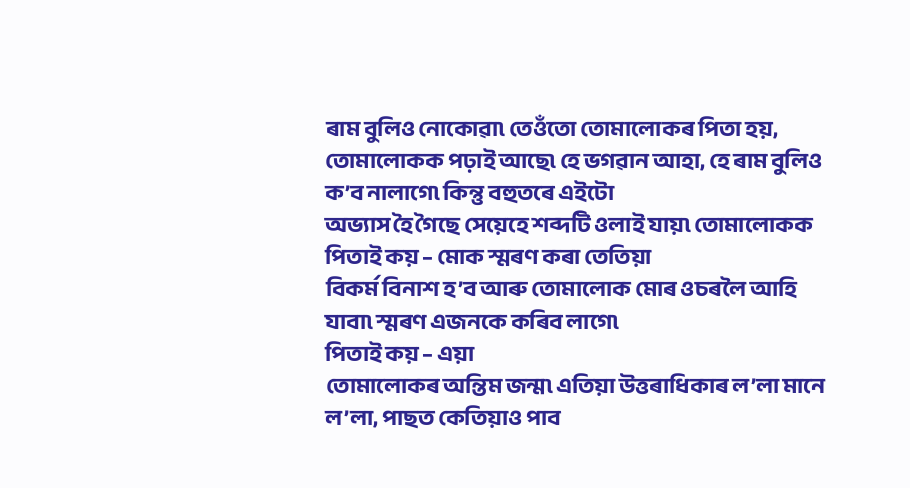ৰাম বুলিও নোকোৱা৷ তেওঁতো তোমালোকৰ পিতা হয়,
তোমালোকক পঢ়াই আছে৷ হে ভগৱান আহা, হে ৰাম বুলিও ক’ব নালাগে৷ কিন্তু বহুতৰে এইটো
অভ্যাস হৈ গৈছে সেয়েহে শব্দটি ওলাই যায়৷ তোমালোকক পিতাই কয় – মোক স্মৰণ কৰা তেতিয়া
বিকর্ম বিনাশ হ’ব আৰু তোমালোক মোৰ ওচৰলৈ আহি যাবা৷ স্মৰণ এজনকে কৰিব লাগে৷
পিতাই কয় – এয়া
তোমালোকৰ অন্তিম জন্ম৷ এতিয়া উত্তৰাধিকাৰ ল’লা মানে ল’লা, পাছত কেতিয়াও পাব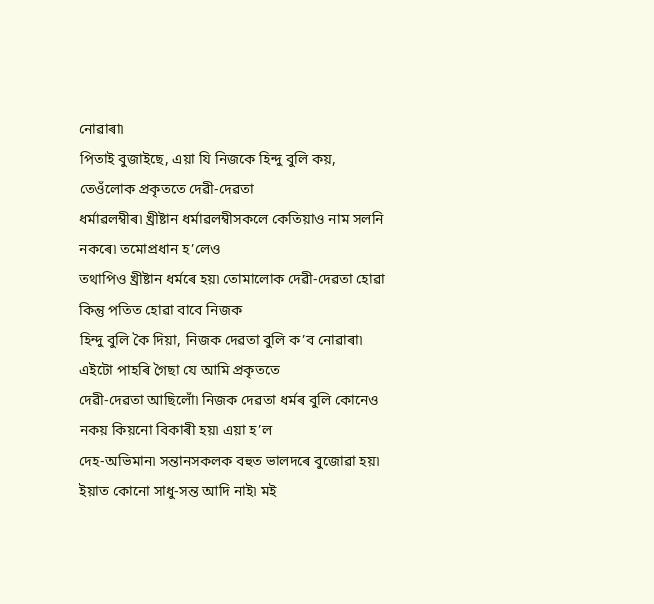নোৱাৰা৷
পিতাই বুজাইছে, এয়া যি নিজকে হিন্দু বুলি কয়, তেওঁলোক প্ৰকৃততে দেৱী-দেৱতা
ধর্মাৱলম্বীৰ৷ খ্ৰীষ্টান ধর্মাৱলম্বীসকলে কেতিয়াও নাম সলনি নকৰে৷ তমোপ্ৰধান হ’লেও
তথাপিও খ্ৰীষ্টান ধর্মৰে হয়৷ তোমালোক দেৱী-দেৱতা হোৱা কিন্তু পতিত হোৱা বাবে নিজক
হিন্দু বুলি কৈ দিয়া, নিজক দেৱতা বুলি ক’ব নোৱাৰা৷ এইটো পাহৰি গৈছা যে আমি প্ৰকৃততে
দেৱী-দেৱতা আছিলোঁ৷ নিজক দেৱতা ধর্মৰ বুলি কোনেও নকয় কিয়নো বিকাৰী হয়৷ এয়া হ’ল
দেহ-অভিমান৷ সন্তানসকলক বহুত ভালদৰে বুজোৱা হয়৷ ইয়াত কোনো সাধু-সন্ত আদি নাই৷ মই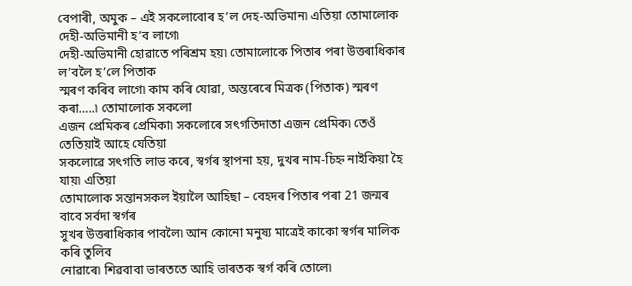বেপাৰী, অমুক – এই সকলোবোৰ হ’ল দেহ-অভিমান৷ এতিয়া তোমালোক দেহী-অভিমানী হ’ব লাগে৷
দেহী-অভিমানী হোৱাতে পৰিশ্ৰম হয়৷ তোমালোকে পিতাৰ পৰা উত্তৰাধিকাৰ ল’বলৈ হ’লে পিতাক
স্মৰণ কৰিব লাগে৷ কাম কৰি যোৱা, অন্তৰেৰে মিত্ৰক (পিতাক) স্মৰণ কৰা…..৷ তোমালোক সকলো
এজন প্ৰেমিকৰ প্ৰেমিকা৷ সকলোৰে সৎগতিদাতা এজন প্ৰেমিক৷ তেওঁ তেতিয়াই আহে যেতিয়া
সকলোৱে সৎগতি লাভ কৰে, স্বর্গৰ স্থাপনা হয়, দুখৰ নাম-চিহ্ন নাইকিয়া হৈ যায়৷ এতিয়া
তোমালোক সন্তানসকল ইয়ালৈ আহিছা – বেহদৰ পিতাৰ পৰা 21 জন্মৰ বাবে সৰ্বদা স্বর্গৰ
সুখৰ উত্তৰাধিকাৰ পাবলৈ৷ আন কোনো মনুষ্য মাত্ৰেই কাকো স্বর্গৰ মালিক কৰি তুলিব
নোৱাৰে৷ শিৱবাবা ভাৰততে আহি ভাৰতক স্বর্গ কৰি তোলে৷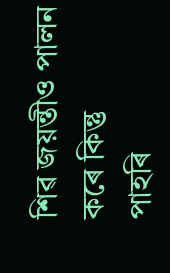শিৱ জয়ন্তীও পালন কৰে কিন্তু
পাহৰি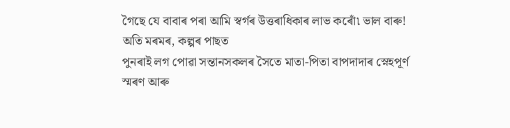গৈছে যে বাবাৰ পৰা আমি স্বর্গৰ উত্তৰাধিকাৰ লাভ কৰোঁ৷ ভাল বাৰু!
অতি মৰমৰ, কল্পৰ পাছত
পুনৰাই লগ পোৱা সন্তানসকলৰ সৈতে মাতা-পিতা বাপদাদাৰ স্নেহপূৰ্ণ স্মৰণ আৰু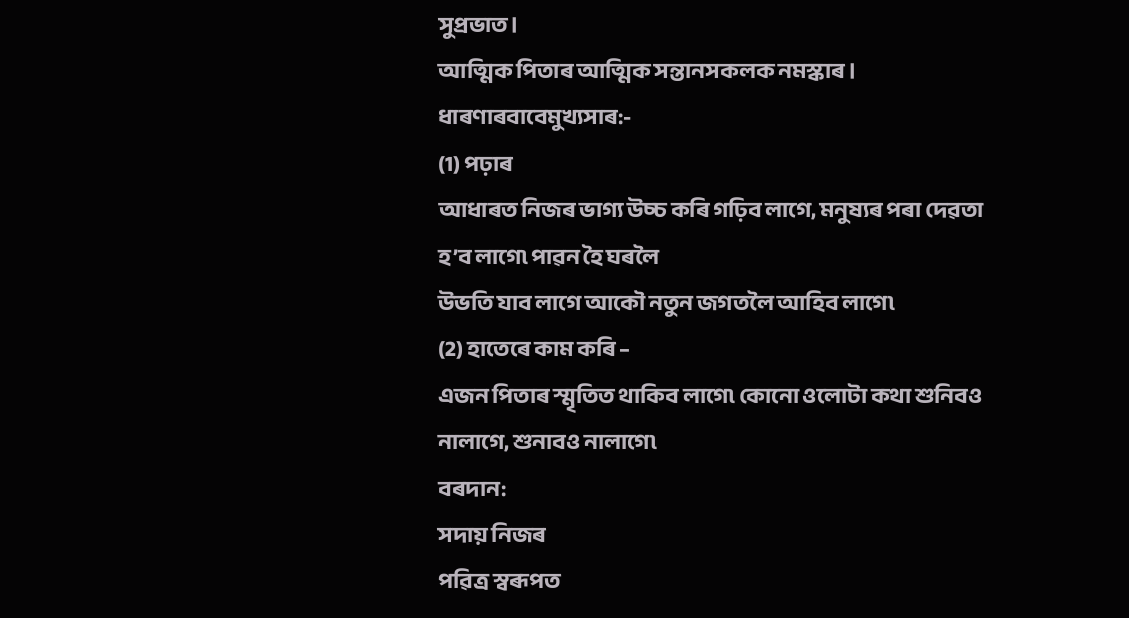সুপ্ৰভাত।
আত্মিক পিতাৰ আত্মিক সন্তানসকলক নমস্কাৰ।
ধাৰণাৰবাবেমুখ্যসাৰ:-
(1) পঢ়াৰ
আধাৰত নিজৰ ভাগ্য উচ্চ কৰি গঢ়িব লাগে, মনুষ্যৰ পৰা দেৱতা হ’ব লাগে৷ পাৱন হৈ ঘৰলৈ
উভতি যাব লাগে আকৌ নতুন জগতলৈ আহিব লাগে৷
(2) হাতেৰে কাম কৰি –
এজন পিতাৰ স্মৃতিত থাকিব লাগে৷ কোনো ওলোটা কথা শুনিবও নালাগে, শুনাবও নালাগে৷
বৰদান:
সদায় নিজৰ
পৱিত্ৰ স্বৰূপত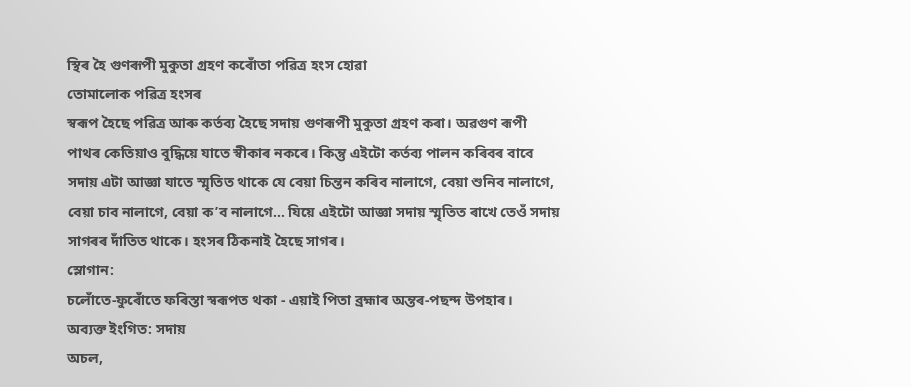স্থিৰ হৈ গুণৰূপী মুকুতা গ্ৰহণ কৰোঁতা পৱিত্ৰ হংস হোৱা
তোমালোক পৱিত্ৰ হংসৰ
স্বৰূপ হৈছে পৱিত্ৰ আৰু কৰ্তব্য হৈছে সদায় গুণৰূপী মুকুতা গ্ৰহণ কৰা। অৱগুণ ৰূপী
পাথৰ কেতিয়াও বুদ্ধিয়ে যাতে স্বীকাৰ নকৰে। কিন্তু এইটো কৰ্তব্য পালন কৰিবৰ বাবে
সদায় এটা আজ্ঞা যাতে স্মৃতিত থাকে যে বেয়া চিন্তন কৰিব নালাগে, বেয়া শুনিব নালাগে,
বেয়া চাব নালাগে, বেয়া ক’ব নালাগে... যিয়ে এইটো আজ্ঞা সদায় স্মৃতিত ৰাখে তেওঁ সদায়
সাগৰৰ দাঁতিত থাকে। হংসৰ ঠিকনাই হৈছে সাগৰ।
স্লোগান:
চলোঁতে-ফুৰোঁতে ফৰিস্তা স্বৰূপত থকা - এয়াই পিতা ব্ৰহ্মাৰ অন্তৰ-পছন্দ উপহাৰ।
অব্যক্ত ইংগিত: সদায়
অচল,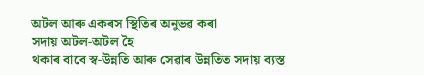অটল আৰু একৰস স্থিতিৰ অনুভৱ কৰা
সদায় অটল-অটল হৈ
থকাৰ বাবে স্ব-উন্নতি আৰু সেৱাৰ উন্নতিত সদায় ব্যস্ত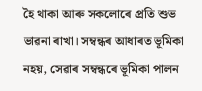হৈ থাকা আৰু সকলোৰে প্ৰতি শুভ
ভাৱনা ৰাখা। সম্বন্ধৰ আধাৰত ভূমিকা নহয়, সেৱাৰ সম্বন্ধৰে ভূমিকা পালন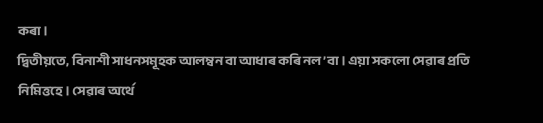কৰা।
দ্বিতীয়তে, বিনাশী সাধনসমূহক আলম্বন বা আধাৰ কৰি নল’বা। এয়া সকলো সেৱাৰ প্ৰতি
নিমিত্তহে। সেৱাৰ অৰ্থে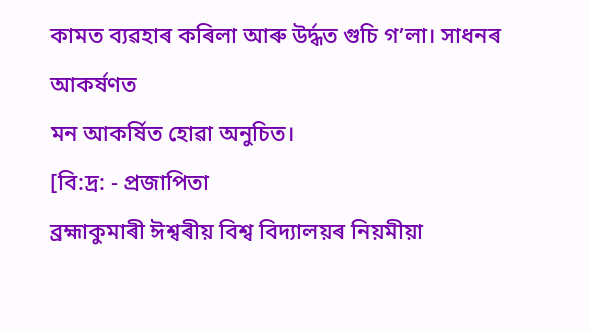কামত ব্যৱহাৰ কৰিলা আৰু উৰ্দ্ধত গুচি গ’লা। সাধনৰ আকৰ্ষণত
মন আকৰ্ষিত হোৱা অনুচিত।
[বি:দ্ৰ: - প্ৰজাপিতা
ব্ৰহ্মাকুমাৰী ঈশ্বৰীয় বিশ্ব বিদ্যালয়ৰ নিয়মীয়া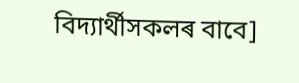বিদ্যাৰ্থীসকলৰ বাবে]